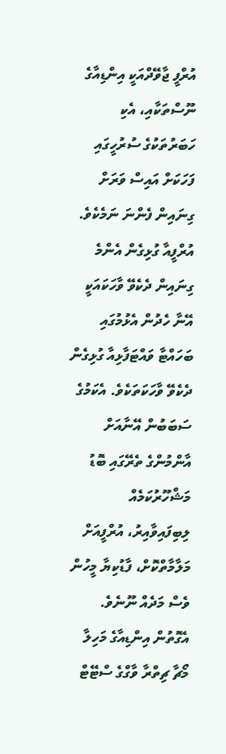އުރްފީ ޖާވޭދްއަކީ އިންޑިއާގެ ނޫސްތަކާއި، އެކި ހަބަރުތަކުގެ ސުރުހީގައި ފަހަކަށް އައިސް ވަރަށް ގިނައިން ފެންނަ ނަމެކެވެ.
އުރްފީއާ ގުޅިގެން އެންމެ ގިނައިން ދެކެވޭ ވާހަކައަކީ އޭނާ ހެދުން އެޅުމުގައި ބަހައްޓާ ވައްޓަފާޅިއާ ގުޅިގެން ދެކެވޭ ވާހަކަތަކެވެ. އެކަމުގެ ސަބަބުން އޭނާއަށް އާންމުންގެ ތެރޭގައި ބޮޑު މަޝްހޫރުކަމެއް ލިބިފައިވާއިރު، އުރްފީއަށް މަލާމާތްކޮށް، ފާޑުކިޔާ މީހުން ވެސް މަދެއް ނޫނެވެ.
އެގޮތުން އިންޑިއާގެ މަހިލާ މޯޗާ ޗިތްރާ ވާގްގެ ސްޓޭޓް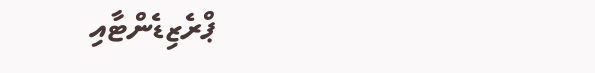ޕްރެޒިޑެންޓާއި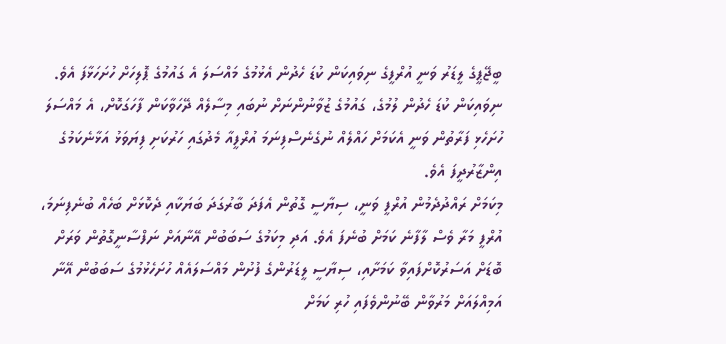ބީޖޭޕީގެ ލީޑަރު ވަނީ އުރްފީގެ ނިވައިކަން ކުޑަ ހެދުން އެޅުމުގެ މައްސަލަ އެ ގައުމުގެ ޕޮލިހަށް ހުށަހަޅާފަ އެވެ.
ނިވައިކަން ކުޑަ ހެދުން ލުމުގެ، ގައުމުގެ ޒުވާނުންނަށް ނުބައި މިސާލެއް ދޭހަވާކަން ފާހަގަކޮށް، އެ މައްސަލަ ހުށަހެޅި ފަރާތުން ވަނީ އެކަމަށް ހައްލެއް ނުގެނެސްފިނަމަ އުރްފީއާ މެދުގައި ހަރުކަށި ފިޔަވަޅު އަޅާނެކަމުގެ އިންޒާރުދީފަ އެވެ.
މިކަމަށް ރައްދުދެމުން އުރްފީ ވަނީ، ސިޔާސީ ގޮތުން އެފަދަ ބާރުގަދަ ބަޔަކާއި ދެކޮޅަށް ބަހެއް ބުނެފިނަމަ، އުރްފީ މަރާ ވެސް ލާފާނެ ކަމަށް ބުނެފަ އެވެ. އަދި މިކަމުގެ ސަބަބުން އޭނާއަށް ނަފްސާނީގޮތުން ވަރަށް ބޮޑަށް އަސަރުކޮށްފައިވާ ކަމަށާއި، ސިޔާސީ ލީޑަރުންގެ ފުށުން މައްސަލައެއް ހުށަހެޅުމުގެ ސަބަބުން އޭނާ އަމިއްލައަށް މަރުވާން ބޭނުންވެފައި ހުރި ކަމަށް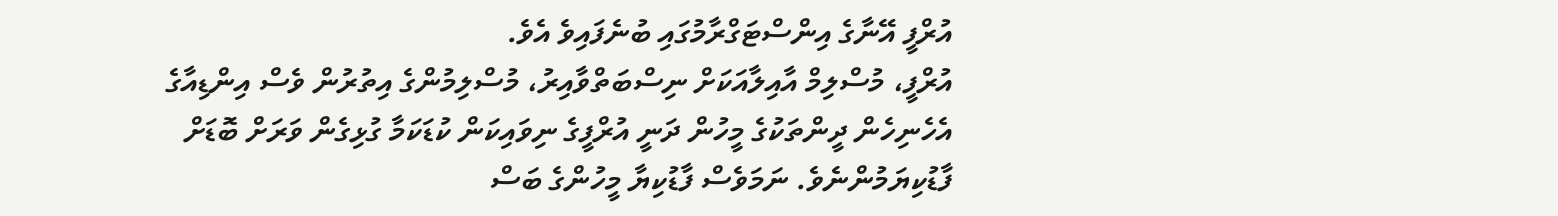އުރްފީ އޭނާގެ އިންސްޓަގްރާމުގައި ބުނެފައިވެ އެވެ.
އުރްފީ، މުސްލިމް އާއިލާއަކަށް ނިސްބަތްވާއިރު، މުސްލިމުންގެ އިތުރުން ވެސް އިންޑިއާގެ އެހެނިހެން ދީންތަކުގެ މީހުން ދަނީ އުރްފީގެ ނިވައިކަން ކުޑަކަމާ ގުޅިގެން ވަރަށް ބޮޑަށް ފާޑުކިޔަމުންނެވެ. ނަމަވެސް ފާޑުކިޔާ މީހުންގެ ބަސް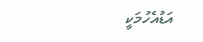އަޑުއެހުމަކީ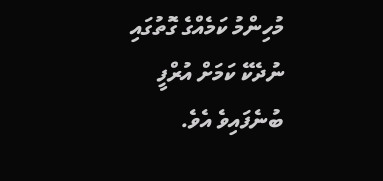މުހިންމު ކަމެއްގެ ގޮތުގައި ނުދެކޭ ކަމަށް އުރްފީ ބުނެފައިވެ އެވެ.